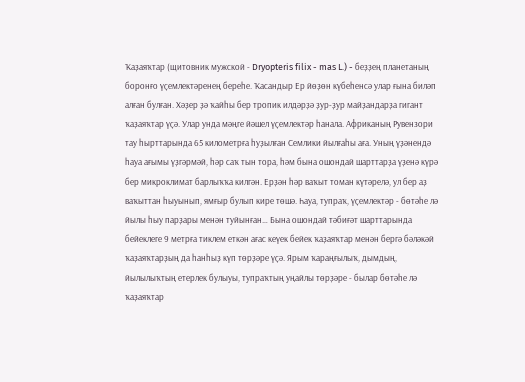Ҡаҙаяҡтар (щитовник мужской - Dryopteris filix - mas L.) - беҙҙең планетаның боронғо үҫемлектәренең береһе. Ҡасандыр Ер йөҙөн күбеһенсә улар ғына биләп алған булған. Хәҙер ҙә ҡайһы бер тропик илдәрҙә ҙур-ҙур майҙандарҙа гигант ҡаҙаяҡтар үҫә. Улар унда мәңге йәшел үҫемлектәр һанала. Африканың Рувензори тау һырттарында 65 километрға һуҙылған Семлики йылғаһы аға. Уның үҙәнендә һауа ағымы үҙгәрмәй, һәр саҡ тын тора, һәм бына ошондай шарттарҙа үҙенә күрә бер микроклимат барлыҡҡа килгән. Ерҙән һәр ваҡыт томан күтәрелә, ул бер аҙ ваҡыттан һыуынып, ямғыр булып кире төшә. Һауа, тупраҡ, үҫемлектәр - бөтәһе лә йылы һыу парҙары менән туйынған… Бына ошондай тәбиғәт шарттарында бейеклеге 9 метрға тиклем еткән ағас кеүек бейек ҡаҙаяҡтар менән бергә бәләкәй ҡаҙаяҡтарҙың да һанһыҙ күп төрҙәре үҫә. Ярым ҡараңғылыҡ, дымдың, йылылыҡтың етерлек булыуы, тупраҡтың уңайлы төрҙәре - былар бөтәһе лә ҡаҙаяҡтар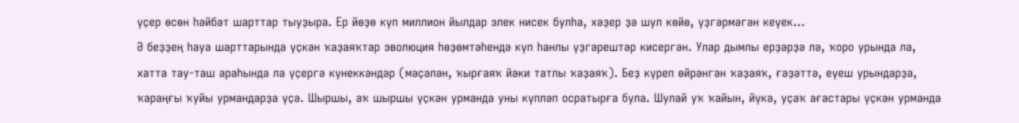үҫер өсөн һәйбәт шарттар тыуҙыра. Ер йөҙө күп миллион йылдар элек нисек булһа, хәҙер ҙә шул көйө, үҙгәрмәгән кеүек…
Ә беҙҙең һауа шарттарында үҫкән ҡаҙаяҡтар эволюция һөҙөмтәһендә күп һанлы үҙгәрештәр кисергән. Улар дымлы ерҙәрҙә лә, ҡоро урында ла, хатта тау-таш араһында ла үҫергә күнеккәндәр (мәҫәлән, ҡырғаяҡ йәки татлы ҡаҙаяҡ). Беҙ күреп өйрәнгән ҡаҙаяҡ, ғәҙәттә, еүеш урындарҙа, ҡараңғы ҡуйы урмандарҙа үҫә. Шыршы, аҡ шыршы үҫкән урманда уны күпләп осратырға була. Шулай уҡ ҡайын, йүкә, уҫаҡ ағастары үҫкән урманда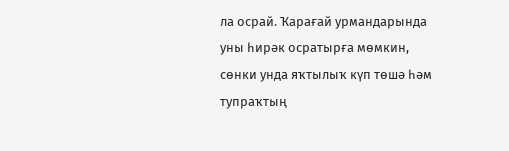ла осрай. Ҡарағай урмандарында уны һирәк осратырға мөмкин, сөнки унда яҡтылыҡ күп төшә һәм тупраҡтың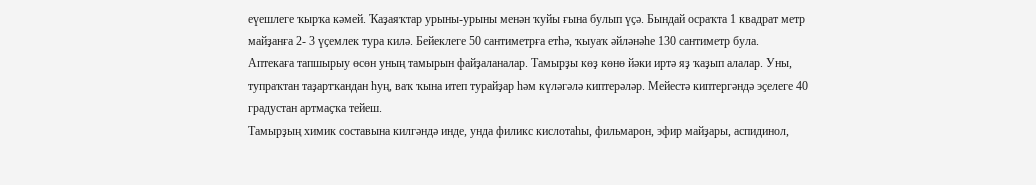еүешлеге ҡырҡа кәмей. Ҡаҙаяҡтар урыны-урыны менән ҡуйы ғына булып үҫә. Бындай осраҡта 1 квадрат метр майҙанға 2- 3 үҫемлек тура килә. Бейеклеге 50 сантиметрға етһә, ҡыуаҡ әйләнәһе 130 сантиметр була.
Аптекаға тапшырыу өсөн уның тамырын файҙаланалар. Тамырҙы көҙ көнө йәки иртә яҙ ҡаҙып алалар. Уны, тупраҡтан таҙартҡандан һуң, ваҡ ҡына итеп турайҙар һәм күләгәлә киптерәләр. Мейестә киптергәндә эҫелеге 40 градустан артмаҫҡа тейеш.
Тамырҙың химик составына килгәндә инде, унда филикс кислотаһы, фильмарон, эфир майҙары, аспидинол,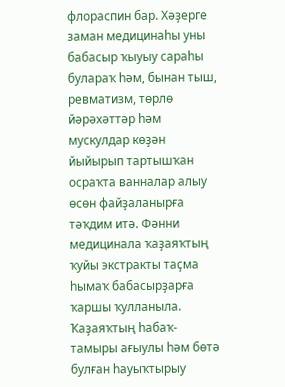флораспин бар. Хәҙерге заман медицинаһы уны бабасыр ҡыуыу сараһы булараҡ һәм, бынан тыш, ревматизм, төрлө йәрәхәттәр һәм мускулдар көҙән йыйырып тартышҡан осраҡта ванналар алыу өсөн файҙаланырға тәҡдим итә. Фәнни медицинала ҡаҙаяҡтың ҡуйы экстракты таҫма һымаҡ бабасырҙарға ҡаршы ҡулланыла. Ҡаҙаяҡтың һабаҡ-тамыры ағыулы һәм бөтә булған һауыҡтырыу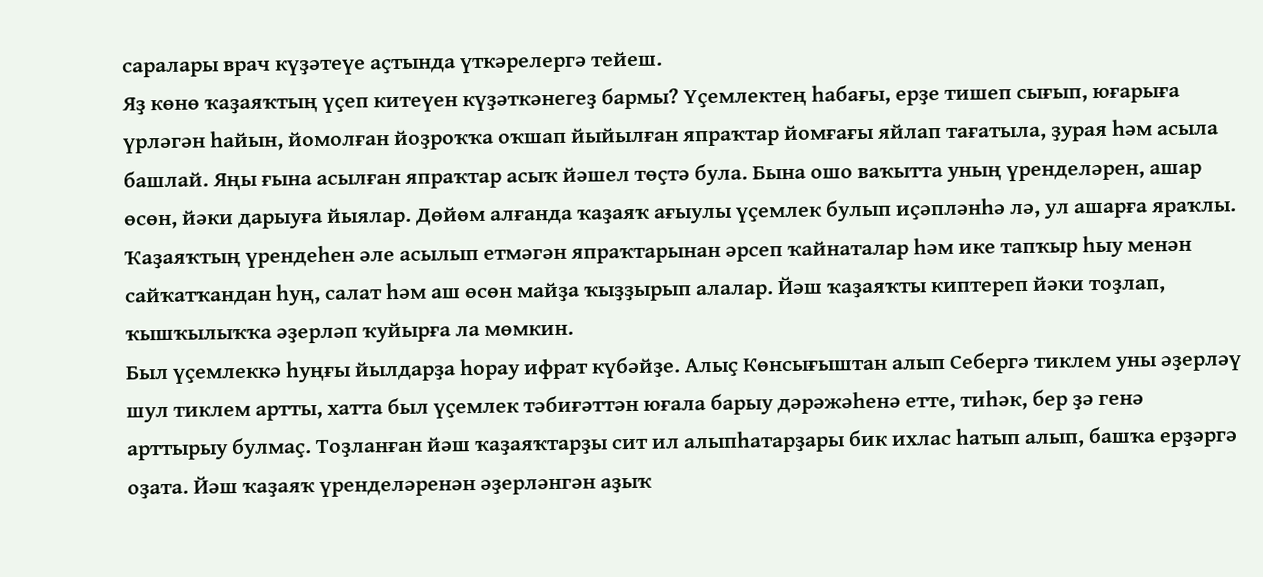саралары врач күҙәтеүе аҫтында үткәрелергә тейеш.
Яҙ көнө ҡаҙаяҡтың үҫеп китеүен күҙәткәнегеҙ бармы? Үҫемлектең һабағы, ерҙе тишеп сығып, юғарыға үрләгән һайын, йомолған йоҙроҡҡа оҡшап йыйылған япраҡтар йомғағы яйлап тағатыла, ҙурая һәм асыла башлай. Яңы ғына асылған япраҡтар асыҡ йәшел төҫтә була. Бына ошо ваҡытта уның үренделәрен, ашар өсөн, йәки дарыуға йыялар. Дөйөм алғанда ҡаҙаяҡ ағыулы үҫемлек булып иҫәпләнһә лә, ул ашарға яраҡлы. Ҡаҙаяҡтың үрендеһен әле асылып етмәгән япраҡтарынан әрсеп ҡайнаталар һәм ике тапҡыр һыу менән сайҡатҡандан һуң, салат һәм аш өсөн майҙа ҡыҙҙырып алалар. Йәш ҡаҙаяҡты киптереп йәки тоҙлап, ҡышҡылыҡҡа әҙерләп ҡуйырға ла мөмкин.
Был үҫемлеккә һуңғы йылдарҙа һорау ифрат күбәйҙе. Алыҫ Көнсығыштан алып Себергә тиклем уны әҙерләү шул тиклем артты, хатта был үҫемлек тәбиғәттән юғала барыу дәрәжәһенә етте, тиһәк, бер ҙә генә арттырыу булмаҫ. Тоҙланған йәш ҡаҙаяҡтарҙы сит ил алыпһатарҙары бик ихлас һатып алып, башҡа ерҙәргә оҙата. Йәш ҡаҙаяҡ үренделәренән әҙерләнгән аҙыҡ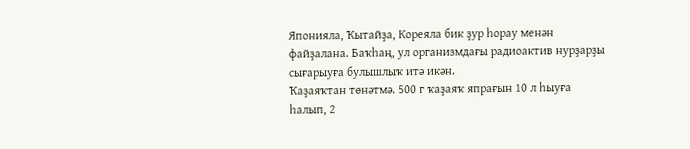Японияла, Ҡытайҙа, Кореяла бик ҙур һорау менән файҙалана. Баҡһаң, ул организмдағы радиоактив нурҙарҙы сығарыуға булышлыҡ итә икән.
Ҡаҙаяҡтан төнәтмә. 500 г ҡаҙаяҡ япрағын 10 л һыуға һалып, 2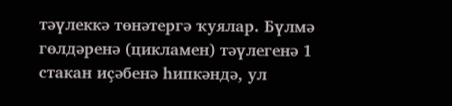тәүлеккә төнәтергә ҡуялар. Бүлмә гөлдәренә (цикламен) тәүлегенә 1 стакан иҫәбенә һипкәндә, ул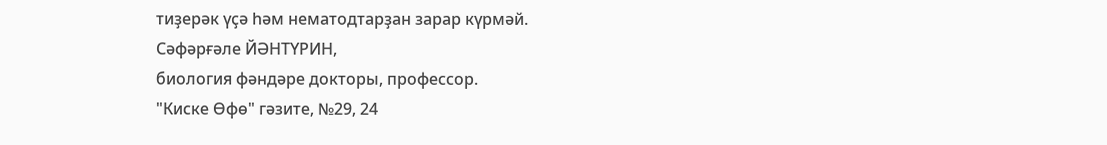тиҙерәк үҫә һәм нематодтарҙан зарар күрмәй.
Сәфәрғәле ЙӘНТҮРИН,
биология фәндәре докторы, профессор.
"Киске Өфө" гәзите, №29, 24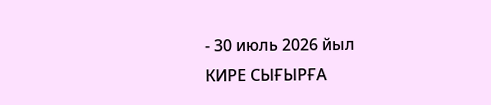- 30 июль 2026 йыл
КИРЕ СЫҒЫРҒА